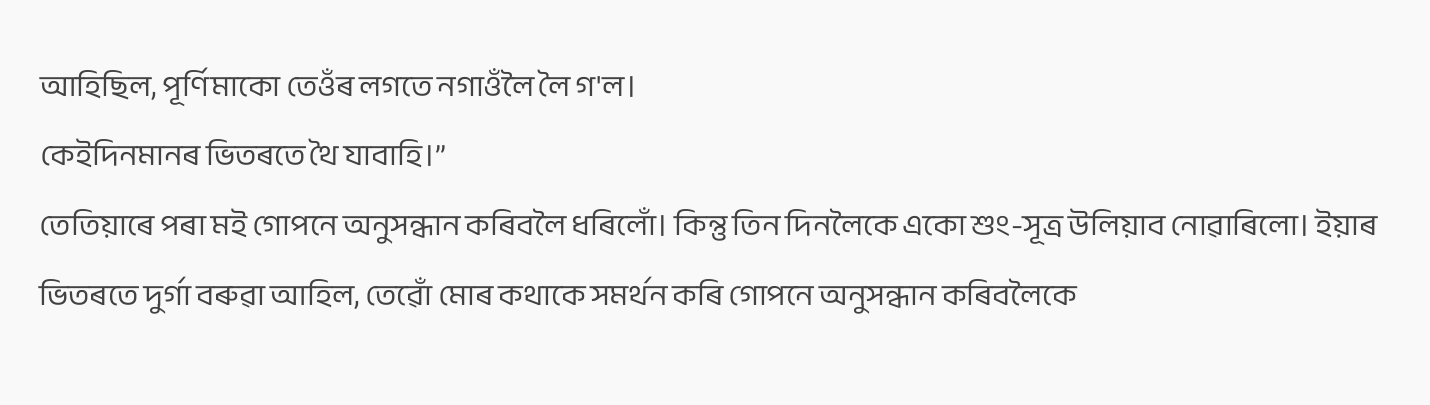আহিছিল, পূৰ্ণিমাকো তেওঁৰ লগতে নগাওঁলৈ লৈ গ'ল।
কেইদিনমানৰ ভিতৰতে থৈ যাবাহি।”
তেতিয়াৰে পৰা মই গোপনে অনুসন্ধান কৰিবলৈ ধৰিলোঁ। কিন্তু তিন দিনলৈকে একো শুং-সূত্ৰ উলিয়াব নোৱাৰিলো। ইয়াৰ ভিতৰতে দুৰ্গা বৰুৱা আহিল, তেৱোঁ মোৰ কথাকে সমৰ্থন কৰি গোপনে অনুসন্ধান কৰিবলৈকে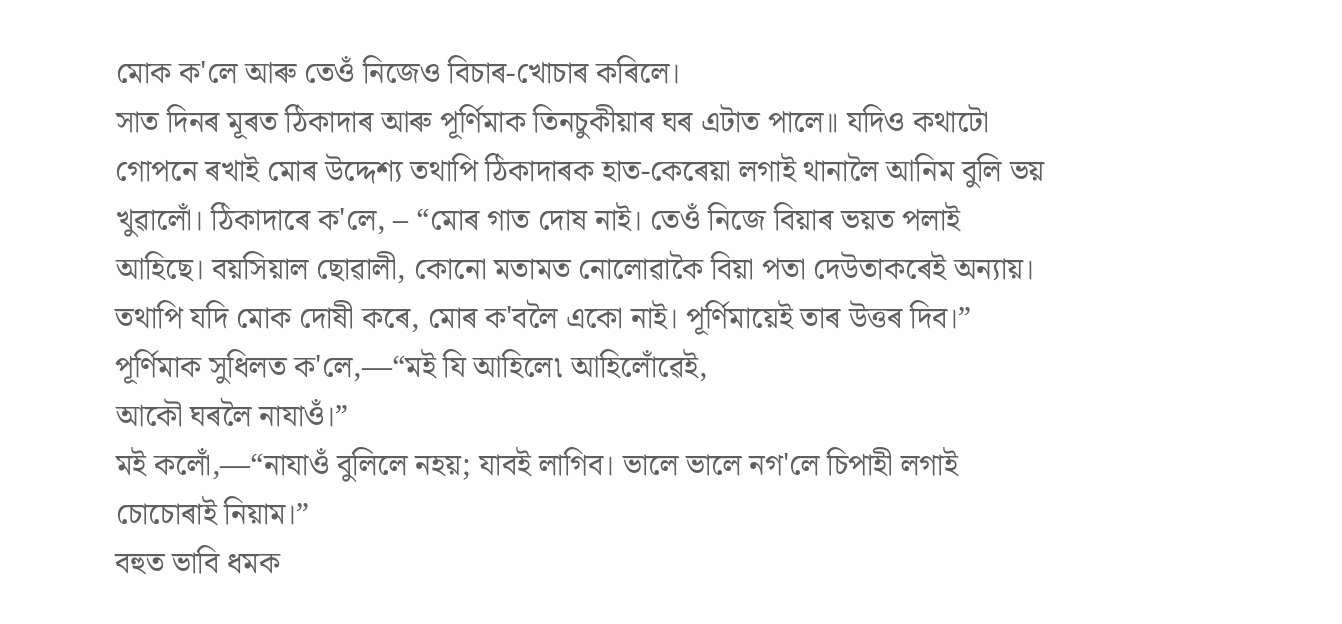মোক ক'লে আৰু তেওঁ নিজেও বিচাৰ-খোচাৰ কৰিলে।
সাত দিনৰ মূৰত ঠিকাদাৰ আৰু পূৰ্ণিমাক তিনচুকীয়াৰ ঘৰ এটাত পালে॥ যদিও কথাটো গোপনে ৰখাই মোৰ উদ্দেশ্য তথাপি ঠিকাদাৰক হাত-কেৰেয়া লগাই থানালৈ আনিম বুলি ভয় খুৱালোঁ। ঠিকাদাৰে ক'লে, – “মোৰ গাত দোষ নাই। তেওঁ নিজে বিয়াৰ ভয়ত পলাই আহিছে। বয়সিয়াল ছোৱালী, কোনো মতামত নোলোৱাকৈ বিয়া পতা দেউতাকৰেই অন্যায়। তথাপি যদি মোক দোষী কৰে, মোৰ ক'বলৈ একো নাই। পূৰ্ণিমায়েই তাৰ উত্তৰ দিব।”
পূৰ্ণিমাক সুধিলত ক'লে,—“মই যি আহিলে৷ আহিলোঁৱেই,
আকৌ ঘৰলৈ নাযাওঁ।”
মই কলোঁ,—“নাযাওঁ বুলিলে নহয়; যাবই লাগিব। ভালে ভালে নগ'লে চিপাহী লগাই চোচোৰাই নিয়াম।”
বহুত ভাবি ধমক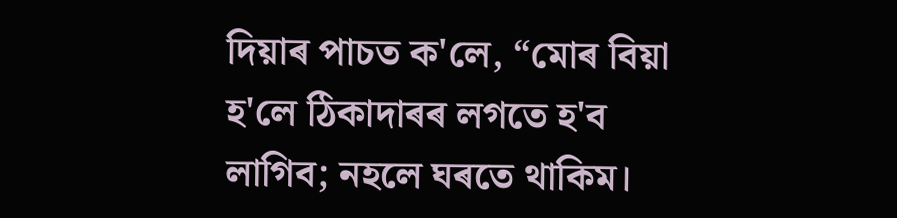দিয়াৰ পাচত ক'লে, “মোৰ বিয়া হ'লে ঠিকাদাৰৰ লগতে হ'ব লাগিব; নহলে ঘৰতে থাকিম।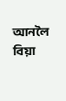আনলৈ বিয়া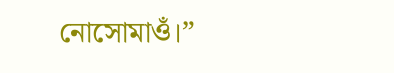নোসোমাওঁ।”